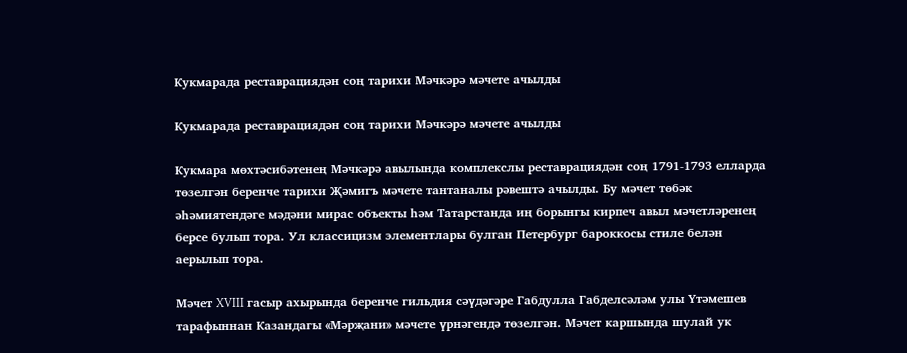Кукмарада реставрациядән соң тарихи Мәчкәрә мәчете ачылды

Кукмарада реставрациядән соң тарихи Мәчкәрә мәчете ачылды

Кукмара мөхтәсибәтенең Мәчкәрә авылында комплекслы реставрациядән соң 1791-1793 елларда төзелгән беренче тарихи Җәмигъ мәчете тантаналы рәвештә ачылды. Бу мәчет төбәк әһәмиятендәге мәдәни мирас объекты һәм Татарстанда иң борынгы кирпеч авыл мәчетләренең берсе булып тора. Ул классицизм элементлары булган Петербург бароккосы стиле белән аерылып тора.

Мәчет XVIII гасыр ахырында беренче гильдия сәүдәгәре Габдулла Габделсәләм улы Үтәмешев тарафыннан Казандагы «Мәрҗани» мәчете үрнәгендә төзелгән. Мәчет каршында шулай ук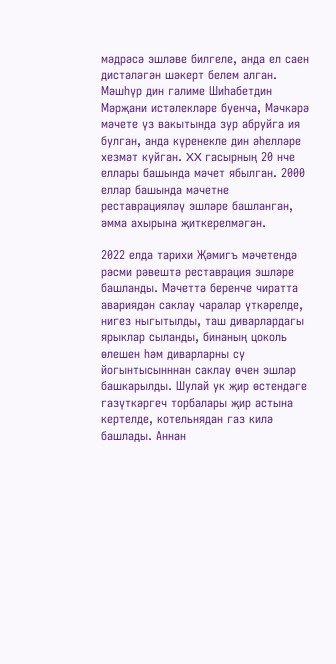мәдрәсә эшләве билгеле, анда ел саен дистәләгән шәкерт белем алган. Мәшһүр дин галиме Шиһабетдин Мәрҗани истәлекләре буенча, Мәчкәрә мәчете үз вакытында зур абруйга ия булган, анда күренекле дин әһелләре хезмәт куйган. XX гасырның 20 нче еллары башында мәчет ябылган. 2000 еллар башында мәчетне реставрацияләү эшләре башланган, әмма ахырына җиткерелмәгән.

2022 елда тарихи Җәмигъ мәчетендә рәсми рәвештә реставрация эшләре башланды. Мәчеттә беренче чиратта авариядән саклау чаралар үткәрелде, нигез ныгытылды, таш диварлардагы ярыклар сыланды, бинаның цоколь өлешен һәм диварларны су йогынтысынннан саклау өчен эшләр башкарылды. Шулай ук җир өстендәге газүткәргеч торбалары җир астына кертелде, котельнядан газ килә башлады. Аннан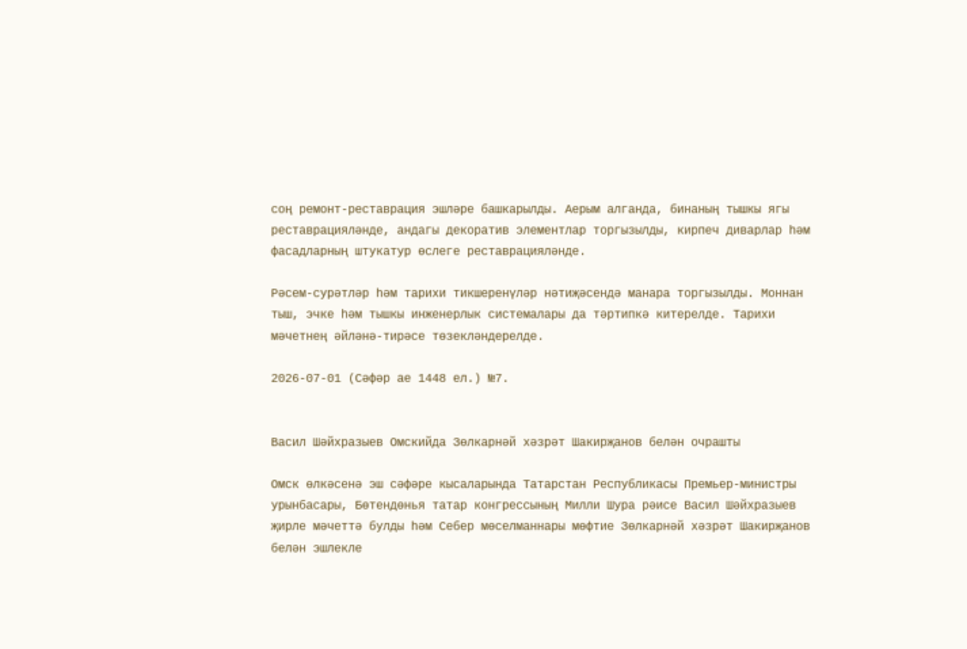соң ремонт-реставрация эшләре башкарылды. Аерым алганда, бинаның тышкы ягы реставрацияләнде, андагы декоратив элементлар торгызылды, кирпеч диварлар һәм фасадларның штукатур өслеге реставрацияләнде.

Рәсем-сурәтләр һәм тарихи тикшеренүләр нәтиҗәсендә манара торгызылды. Моннан тыш, эчке һәм тышкы инженерлык системалары да тәртипкә китерелде. Тарихи мәчетнең әйләнә-тирәсе төзекләндерелде.

2026-07-01 (Сәфәр ае 1448 ел.) №7.


Васил Шәйхразыев Омскийда Зөлкарнәй хәзрәт Шакирҗанов белән очрашты

Омск өлкәсенә эш сәфәре кысаларында Татарстан Республикасы Премьер-министры урынбасары, Бөтендөнья татар конгрессының Милли Шура рәисе Васил Шәйхразыев җирле мәчеттә булды һәм Себер мөселманнары мөфтие Зөлкарнәй хәзрәт Шакирҗанов белән эшлекле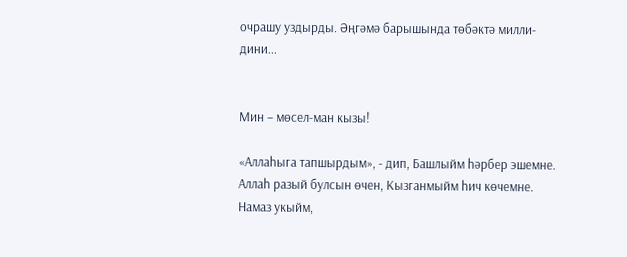очрашу уздырды. Әңгәмә барышында төбәктә милли-дини...


Мин – мөсел-ман кызы!

«Аллаһыга тапшырдым», - дип, Башлыйм һәрбер эшемне. Аллаһ разый булсын өчен, Кызганмыйм һич көчемне.   Намаз укыйм,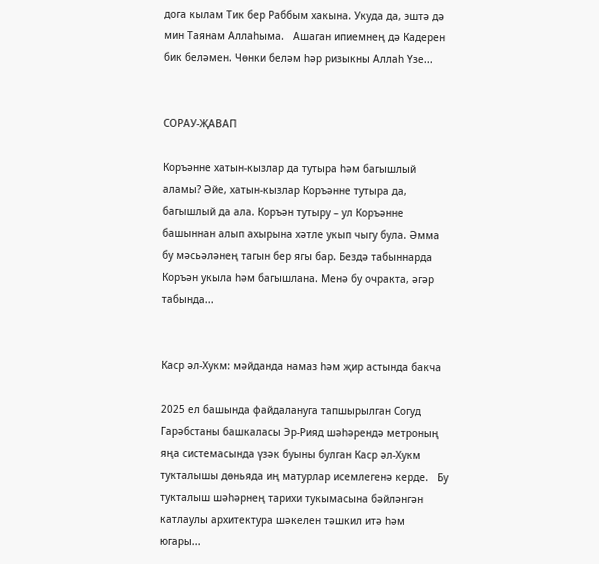дога кылам Тик бер Раббым хакына. Укуда да, эштә дә мин Таянам Аллаһыма.   Ашаган ипиемнең дә Кадерен бик беләмен. Чөнки беләм һәр ризыкны Аллаһ Үзе...


СОРАУ-ҖАВАП

Коръәнне хатын-кызлар да тутыра һәм багышлый аламы? Әйе, хатын-кызлар Коръәнне тутыра да, багышлый да ала. Коръән тутыру – ул Коръәнне башыннан алып ахырына хәтле укып чыгу була. Әмма бу мәсьәләнең тагын бер ягы бар. Бездә табыннарда Коръән укыла һәм багышлана. Менә бу очракта, әгәр табында...


Каср әл-Хукм: мәйданда намаз һәм җир астында бакча

2025 ел башында файдалануга тапшырылган Согуд Гарәбстаны башкаласы Эр-Рияд шәһәрендә метроның яңа системасында үзәк буыны булган Каср әл-Хукм тукталышы дөньяда иң матурлар исемлегенә керде.   Бу тукталыш шәһәрнең тарихи тукымасына бәйләнгән катлаулы архитектура шәкелен тәшкил итә һәм югары...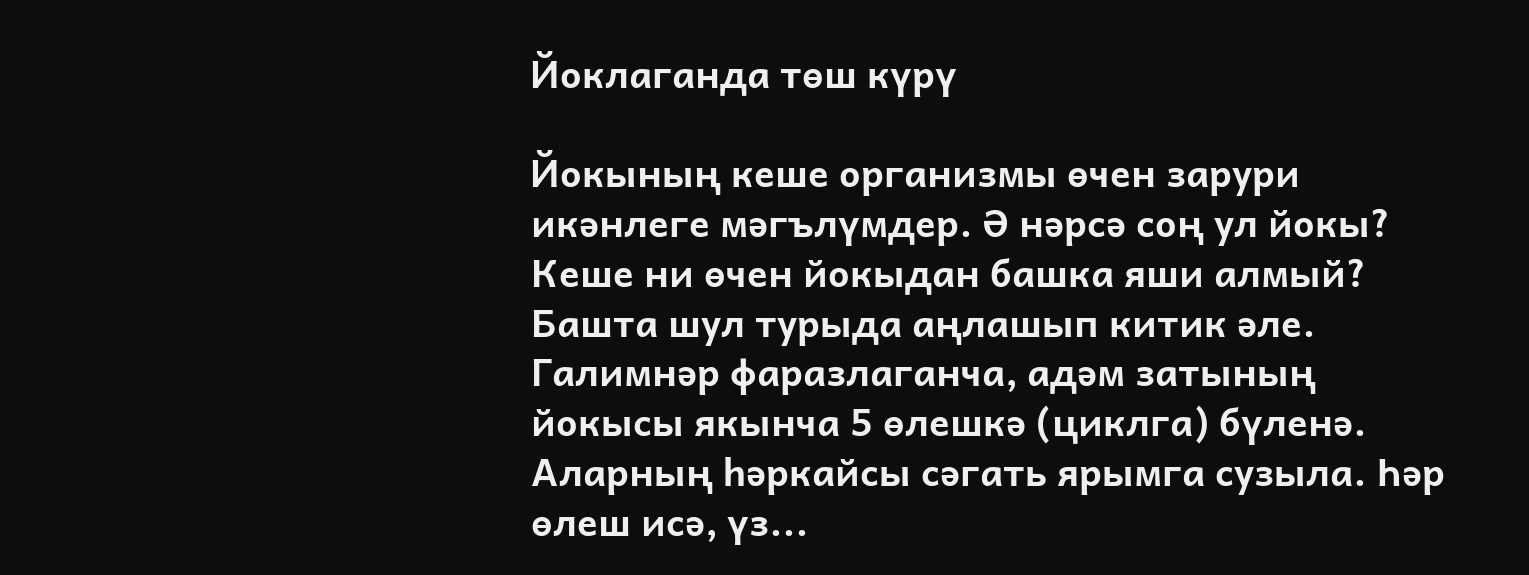Йоклаганда төш күрү

Йокының кеше организмы өчен зарури икәнлеге мәгълүмдер. Ә нәрсә соң ул йокы? Кеше ни өчен йокыдан башка яши алмый? Башта шул турыда аңлашып китик әле.   Галимнәр фаразлаганча, адәм затының йокысы якынча 5 өлешкә (циклга) бүленә. Аларның һәркайсы сәгать ярымга сузыла. Һәр өлеш исә, үз...